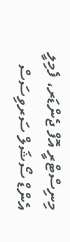މިނިސްޓްރީ އޮފް ޖެންޑަރ، ފެމިލީ އެންޑް ސޯޝަލް ސަރވިސަސް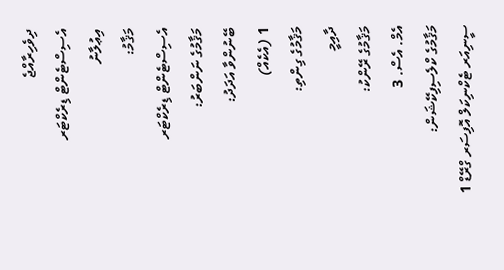ދިވެހިރާއްޖެ
އެސިސްޓެންޓް ޑިރެކްޓަރ
އިޢުލާނު
މަޤާމު:
އެސިސްޓެންޓް ޑިރެކްޓަރ
މަޤާމުގެ ނަންބަރު:
ބޭނުންވާ އަދަދު:
1 (އެކެއް)
މަޤާމުގެ ގިންތި:
ދާއިމީ
މަޤާމުގެ ރޭންކު:
އެމް. އެސް. 3
މަޤާމުގެ ކްލެސިފިކޭޝަން:
ސީނިއަރ ޓެކްނިކަލް އޮފިސަރ ގްރޭޑް 1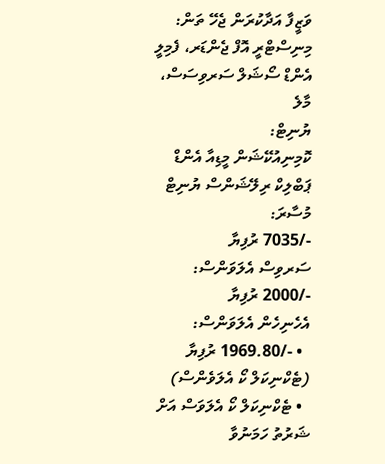ވަޒީފާ އަދާކުރަން ޖެހޭ ތަން:
މިނިސްޓްރީ އޮފް ޖެންޑަރ، ފެމިލީ އެންޑް ސޯޝަލް ސަރވިސަސް، މާލެ
ޔުނިޓް:
ކޮމިނިއުކޭޝަން މީޑިއާ އެންޑް ޕަބްލިކް ރިލޭޝަންސް ޔުނިޓް
މުސާރަ:
-/7035 ރުފިޔާ
ސަރވިސް އެލަވަންސް:
-/2000 ރުފިޔާ
އެހެނިހެން އެލަވަންސް:
  • -/1969.80 ރުފިޔާ (ޓެކްނިކަލް ކޯ އެލަވެންސް)
  • ޓެކްނިކަލް ކޯ އެލަވަސް އަށް ޝަރުތު ހަމަނުވާ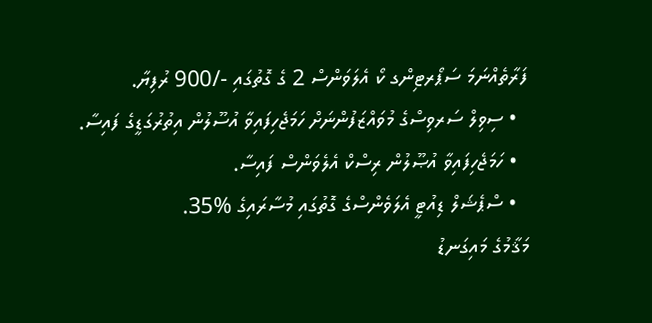ފަރާތެއްނަމަ ސަޕޯރޓިންގ ކޯ އެލަވަންސް 2 ގެ ގޮތުގައި -/900 ރުފިޔާ.
  • ސިވިލް ސަރވިސްގެ މުވައްޒަފުންނަށް ހަމަޖެހިފައިވާ އުސޫލުން އިތުރުގަޑީގެ ފައިސާ.
  • ހަމަޖެހިފައިވާ އުޞޫލުން ރިސްކް އެލެވަންސް ފައިސާ.
  • ސްޕެޝަލް ޑިއުޓީ އެލަވެންސްގެ ގޮތުގައި މުސާރައިގެ %35.
މަޤާމުގެ މައިގަނޑު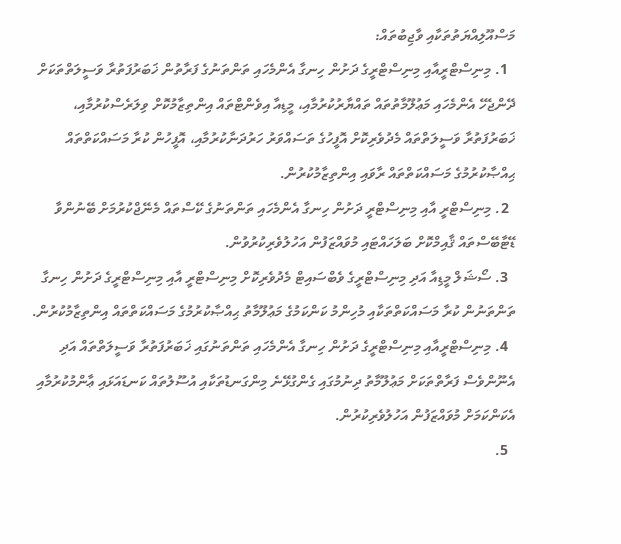މަސްއޫލިއްޔަތުތަކާއި ވާޖިބުތައް:
  1. މިނިސްޓްރީއާއި މިނިސްޓްރީގެ ދަށުން ހިނގާ އެންމެހައި ތަންތަނުގެ ފަރާތުން ޚަބަރުފަތުރާ ވަސީލަތްތަކަށް ދޭންޖެހޭ އެންމެހައި މަޢުލޫމާތުތައް ތައްޔާރުކުރުމާއި، މީޑިއާ އިވެންޓްތައް އިންތިޒާމުކޮށް ވިލަރެސްކުރުމާއި، ޚަބަރުފަތުރާ ވަސީލަތްތައް މެދުވެރިކޮށް އޮފީހުގެ ތަސައްވަރު ހަރުދަނާކުރުމާއި، އޮފީހުން ކުރާ މަސައްކަތްތައް ޙިއްޞާކުރުމުގެ މަސައްކަތްތައް ރާވައި އިންތިޒާމުކުރުން.
  2. މިނިސްޓްރީ އާއި މިނިސްޓްރީ ދަށުން ހިނގާ އެންމެހައި ތަންތަނުގެ ކޭސްތައް މެނޭޖްކުރުމަށް ބޭނުންވާ ޑޭޓާބޭސްތައް ޤާއިމްކޮށް ބަލަހައްޓައި މުވައްޒަފުން އަހުލުވެރިކުރުވުން.
  3. ސޯޝަލް މީޑިއާ އަދި މިނިސްޓްރީގެ ވެބްސައިޓް މެދުވެރިކޮށް މިނިސްޓްރީ އާއި މިނިސްޓްރީގެ ދަށުން ހިނގާ ތަންތަނުން ކުރާ މަސައްކަތްތަކާއި މުހިންމު ކަންކަމުގެ މަޢުލޫމާތު ޙިއްޞާކުރުމުގެ މަސައްކަތްތައް އިންތިޒާމުކުރުން.
  4. މިނިސްޓްރީއާއި މިނިސްޓްރީގެ ދަށުން ހިނގާ އެންމެހައި ތަންތަނުގައި ޚަބަރުފަތުރާ ވަސީލަތްތައް އަދި އެނޫންވެސް ފަރާތްތަކަށް މަޢުލޫމާތު ދިނުމުގައި ގެންގުޅޭނެ މިންގަނޑުތަކާއި އުސޫލުތައް ކަނޑައަޅައި ޢާންމުކުރުމާއި އެކަންކަމަށް މުވައްޒަފުން އަހުލުވެރިކުރުން.
  5.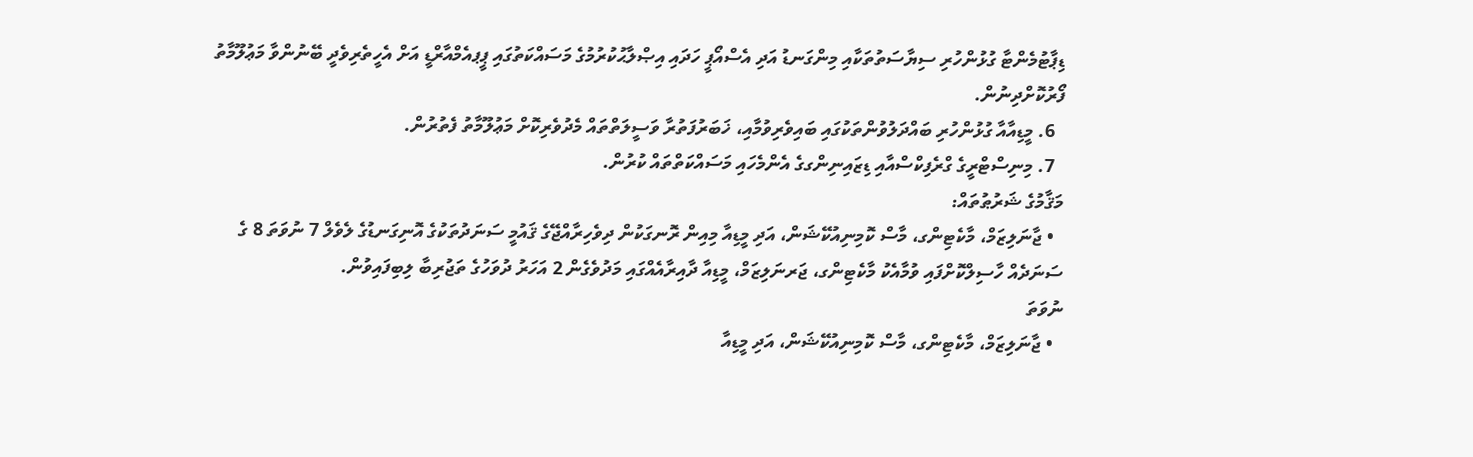ޑިޕާޓުމެންޓާ ގުޅުންހުރި ސިޔާސަތުތަކާއި މިންގަނޑު އަދި އެސްއޯޕީ ހަދައި އިޞްލާޙުކުރުމުގެ މަސައްކަތުގައި ޕީޕއެމްއާރްޑީ އަށް އެހީތެރިވެދީ ބޭނުންވާ މަޢުލޫމާތު ފޯރުކޮށްދިނުން.
  6. މީޑިއާއާ ގުޅުންހުރި ބައްދަލުވުންތަކުގައި ބައިވެރިވުމާއި، ޚަބަރުފަތުރާ ވަސީލަތްތައް މެދުވެރިކޮށް މަޢުލޫމާތު ފެތުރުން.
  7. މިނިސްޓްރީގެ ގްރެފިކްސްއާއި ޑިޒައިނިންގގެ އެންމެހައި މަސައްކަތްތައް ކުރުން.
މަޤާމުގެ ޝަރުޠުތައް:
  • ޖާނަލިޒަމް، މާކެޓިންގ، މާސް ކޮމިނިއުކޭޝަން، އަދި މީޑިއާ މިއިން ރޮނގަކުން ދިވެހިރާއްޖޭގެ ޤައުމީ ސަނަދުތަކުގެ އޮނިގަނޑުގެ ލެވެލް 7 ނުވަތަ 8 ގެ ސަނަދެއް ހާސިލްކޮށްފައި ވުމާއެކު މާކެޓިންގ، ޖަރނަލިޒަމް، މީޑިއާ ދާއިރާއެއްގައި މަދުވެގެން 2 އަހަރު ދުވަހުގެ ތަޖުރިބާ ލިބިފައިވުން.
ނުވަތަ
  • ޖާނަލިޒަމް، މާކެޓިންގ، މާސް ކޮމިނިއުކޭޝަން، އަދި މީޑިއާ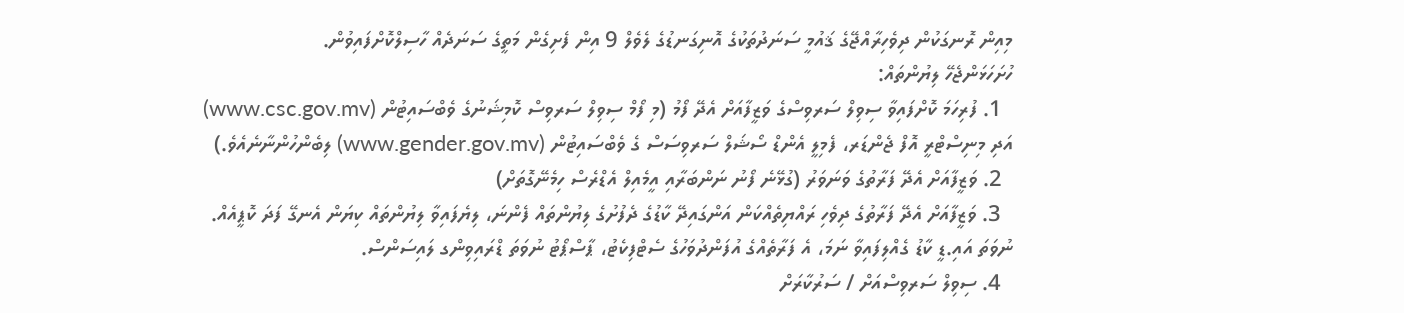މިއިން ރޮނގަކުން ދިވެހިރާއްޖޭގެ ޤައުމީ ސަނަދުތަކުގެ އޮނިގަނޑުގެ ލެވެލް 9 އިން ފެށިގެން މަތީގެ ސަނަދެއް ހާސިލްކޮށްފައިވުން.
ހުށަހަޅަންޖެހޭ ލިޔުންތައް:
  1. ފުރިހަމަ ކޮށްފައިވާ ސިވިލް ސަރވިސްގެ ވަޒީފާއަށް އެދޭ ފޯމު (މި ފޯމް ސިވިލް ސަރވިސް ކޮމިޝަނުގެ ވެބްސައިޓުން (www.csc.gov.mv) އަދި މިނިސްޓްރީ އޮފް ޖެންޑަރ، ފެމިލީ އެންޑް ސޯޝަލް ސަރވިސަސް ގެ ވެބްސައިޓުން (www.gender.gov.mv) ލިބެންހުންނާނެއެވެ.)
  2. ވަޒީފާއަށް އެދޭ ފަރާތުގެ ވަނަވަރު (ގުޅޭނެ ފޯނު ނަންބަރާއި އީމެއިލް އެޑްރެސް ހިމެނޭގޮތަށް)
  3. ވަޒީފާއަށް އެދޭ ފަރާތުގެ ދިވެހި ރައްޔިތެއްކަން އަންގައިދޭ ކާޑުގެ ދެފުށުގެ ލިޔުންތައް ފެންނަ، ލިޔެފައިވާ ލިޔުންތައް ކިޔަން އެނގޭ ފަދަ ކޮޕީއެއް. ނުވަތަ އައި.ޑީ ކާޑު ގެއްލިފައިވާ ނަމަ، އެ ފަރާތެއްގެ އުފަންދުވަހުގެ ސެޓްފިކެޓު، ޕާސްޕޯޓު ނުވަތަ ޑްރައިވިންގ ލައިސަންސް.
  4. ސިވިލް ސަރވިސްއަށް / ސަރުކާރަށް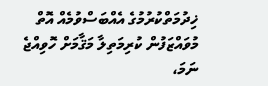ޚިދުމަތްކުރުމުގެ އެއްބަސްވުމެއް އޮތް މުވައްޒަފުން ކުރިމަތިލާ މަޤާމަށް ހޮވިއްޖެ ނަމަ،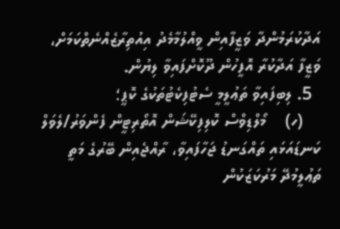އަދާކުރަމުންދާ ވަޒީފާއިން ވީއްލުމާމެދު އިއުތިރާޒެއްނެތްކަމަށް، ވަޒީފާ އަދާކުރާ އޮފީހުން ދޫކޮށްފައިވާ ލިޔުން.
  5. ލިބިފައިވާ ތަޢުލީމީ ސެޓުފިކެޓުތަކުގެ ކޮޕީ؛
    (ހ)    މޯލްޑިވްސް ކޮލިފިކޭޝަން އޮތޯރިޓީން ފެންވަރު/ލެވަލް ކަނޑައަޅައި ތައްގަނޑު ޖަހާފައިވާ، ރާއްޖެއިން ބޭރުގެ މަތީ ތަޢުލީމުދޭ މަރުކަޒަކުން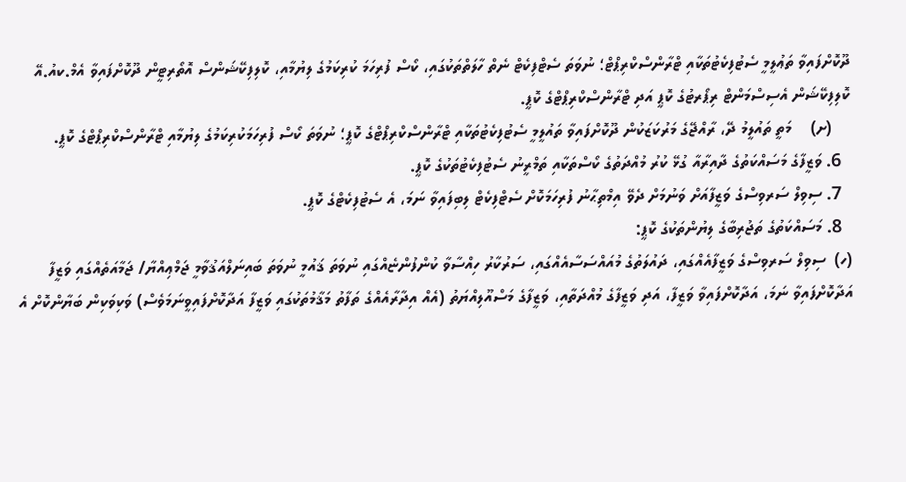ދޫކޮށްފައިވާ ތަޢުލީމީ ސެޓުފިކެޓުތަކާއި ޓްރާންސްކްރިޕްޓް؛ ނުވަތަ ސެޓްފިކެޓް ނެތް ހާލަތްތަކުގައި، ކޯސް ފުރިހަމަ ކުރިކަމުގެ ލިޔުމާއި، ކޮލިފިކޭޝަންސް އޮތޯރިޓީން ދޫކޮށްފައިވާ އެމް.ކއު.އޭ ކޮލިފިކޭޝަން އެސިސްމަންޓް ރިޕޯރޓުގެ ކޮޕީ އަދި ޓްރާންސްކްރިޕްޓްގެ ކޮޕީ.
    (ށ)    މަތީ ތައުލީމު ދޭ، ރާއްޖޭގެ މަރުކަޒަކުން ދޫކޮށްފައިވާ ތައުލީމީ ސެޓުފިކެޓުތަކާއި ޓްރާންސްކްރިޕްޓްގެ ކޮޕީ؛ ނުވަތަ ކޯސް ފުރިހަމަކުރިކަމުގެ ލިޔުމާއި ޓްރާންސްކްރިޕްޓްގެ ކޮޕީ.
  6. ވަޒީފާގެ މަސައްކަތުގެ ދާއިރާއާ ގުޅޭ ކުރު މުއްދަތުގެ ކޯސްތަކާއި ތަމްރީނު ސެޓުފިކެޓުތަކުގެ ކޮޕީ.
  7. ސިވިލް ސަރވިސްގެ ވަޒީފާއަށް ވަނުމަށް ދެވޭ އިމްތިޙާނު ފުރިހަމަކޮށް ސެޓްފިކެޓް ލިބިފައިވާ ނަމަ، އެ ސެޓުފިކެޓްގެ ކޮޕީ.
  8. މަސައްކަތުގެ ތަޖުރިބާގެ ލިޔުންތަކުގެ ކޮޕީ:
(ހ)  ސިވިލް ސަރވިސްގެ ވަޒީފާއެއްގައި، ދައުލަތުގެ މުއައްސަސާއެއްގައި، ސަރުކާރު ހިއްސާވާ ކުންފުންޏެއްގައި ނުވަތަ ޤައުމީ ނުވަތަ ބައިނަލްއަޤުވާމީ ޖަމްޢިއްޔާ/ ޖަމާއަތެއްގައި ވަޒީފާ އަދާކޮށްފައިވާ ނަމަ، އަދާކޮށްފައިވާ ވަޒީފާ، އަދި ވަޒީފާގެ މުއްދަތާއި، ވަޒީފާގެ މަސްއޫލިއްޔަތު (އެއް އިދާރާއެއްގެ ތަފާތު މަޤާމުތަކުގައި ވަޒީފާ އަދާކޮށްފައިވީނަމަވެސް) ވަކިވަކިން ބަޔާންކޮށް އެ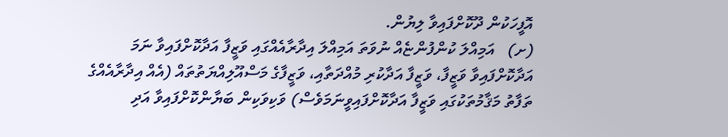އޮފީހަކުން ދޫކޮށްފައިވާ ލިޔުން.
(ށ)   އަމިއްލަ ކުންފުންޏެއް ނުވަތަ އަމިއްލަ އިދާރާއެއްގައި ވަޒީފާ އަދާކޮށްފައިވާ ނަމަ އަދާކޮށްފައިވާ ވަޒީފާ، ވަޒީފާ އަދާކުރި މުއްދަތާއި، ވަޒީފާގެ މަސްއޫލިއްޔަތުތައް (އެއް އިދާރާއެއްގެ ތަފާތު މަޤާމުތަކުގައި ވަޒީފާ އަދާކޮށްފައިވީނަމަވެސް) ވަކިވަކިން ބަޔާންކޮށްފައިވާ އަދި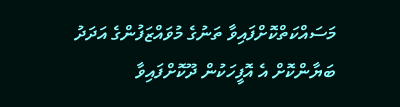މަސައްކަތްކޮށްފައިވާ ތަނުގެ މުވައްޒަފުންގެ އަދަދު ބަޔާންކޮށް އެ އޮފީހަކުން ދޫކޮށްފައިވާ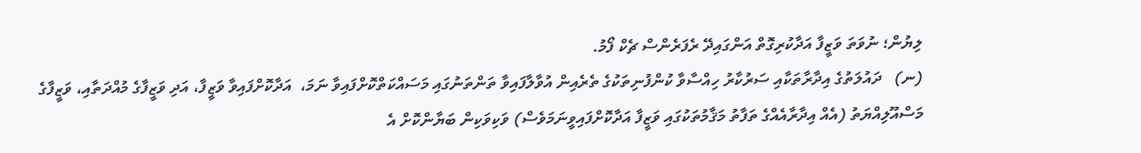ލިޔުން؛ ނުވަތަ ވަޒީފާ އަދާކުރިގޮތް އަންގައިދޭ ރެފަރެންސް ޗެކް ފޯމު.
(ނ)   ދައުލަތުގެ އިދާރާތަކާއި ސަރުކާރު ހިއްސާވާ ކުންފުނިތަކުގެ ތެރެއިން އުވާލާފައިވާ ތަންތަނުގައި މަސައްކަތްކޮށްފައިވާ ނަމަ،  އަދާކޮށްފައިވާ ވަޒީފާ، އަދި ވަޒީފާގެ މުއްދަތާއި، ވަޒީފާގެ މަސްއޫލިއްޔަތު (އެއް އިދާރާއެއްގެ ތަފާތު މަޤާމުތަކުގައި ވަޒީފާ އަދާކޮށްފައިވީނަމަވެސް) ވަކިވަކިން ބަޔާންކޮށް އެ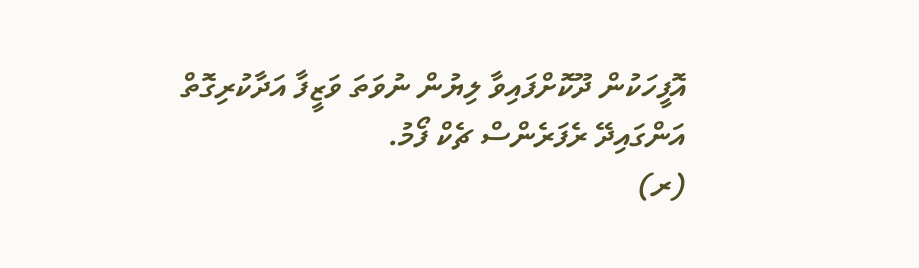އޮފީހަކުން ދޫކޮށްފައިވާ ލިޔުން ނުވަތަ ވަޒީފާ އަދާކުރިގޮތް އަންގައިދޭ ރެފަރެންސް ޗެކް ފޯމު.
(ރ)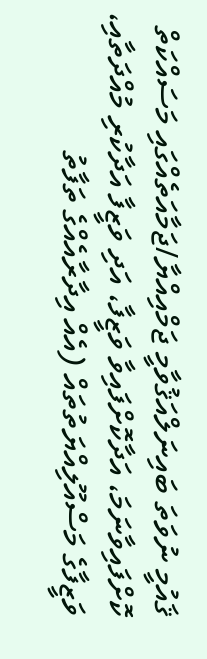ޤައުމީ ނުވަތަ ބައިނަލްއަޤުވާމީ ޖަމްއިއްޔާ/ޖަމާއަތެއްގައި މަސައްކަތް ކޮށްފައިވާނަމަ، އަދާކޮށްފައިވާ ވަޒީފާ، އަދި ވަޒީފާ އަދާކުރި މުއްދަތާއި، ވަޒީފާގެ މަސްއޫލިއްޔަތުތައް (އެއް އިދާރާއެއްގެ ތަފާތު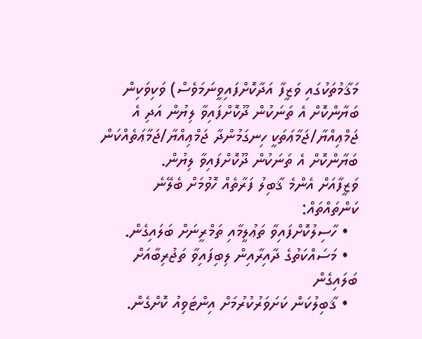މަޤާމުތަކުގައި ވަޒީފާ އަދާކޮށްފައިވީނަމަވެސް) ވަކިވަކިން ބަޔާންކޮށް އެ ތަނަކުން ދޫކޮށްފައިވާ ލިޔުން އަދި އެ ޖަމްޢިއްޔާ/ޖަމާޢަތަކީ ހިނގަމުންދާ ޖަމްޢިއްޔާ/ޖަމާޢަތެއްކަން ބަޔާންކޮށް އެ ތަނަކުން ދޫކޮށްފައިވާ ލިޔުން.
ވަޒީފާއަށް އެންމެ ޤާބިލު ފަރާތެއް ހޮވުމަށް ބެލޭނެ ކަންތައްތައް:
  • ހާސިލުކޮށްފައިވާ ތަޢުލީމާއި ތަމްރީނަށް ބަލައިގެން.
  • މަސައްކަތުގެ ދާއިރާއިން ލިބިފައިވާ ތަޖުރިބާއަށް ބަލައިގެން
  • ޤާބިލުކަން ކަށަވަރުކުރުމަށް އިންޓަވިއު ކޮށްގެން.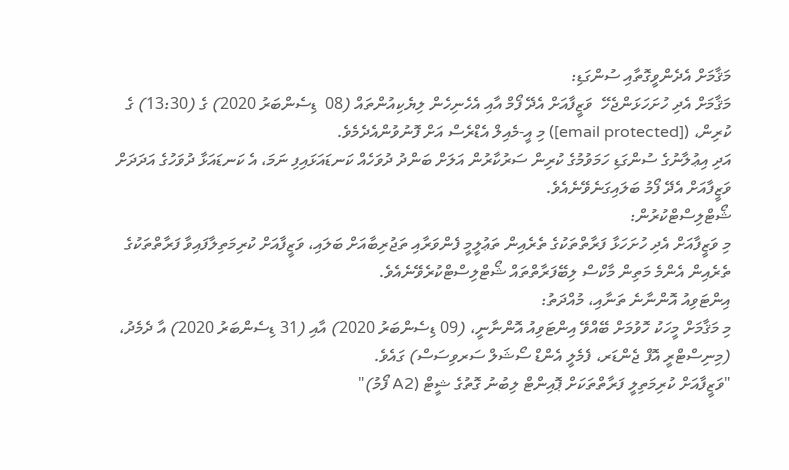މަޤާމަށް އެދެންވީގޮތާއި ސުންގަޑި:
މަޤާމަށް އެދި ހުށަހަޅަންޖެހޭ  ވަޒީފާއަށް އެދޭ ފޯމް އާއި އެހެނިހެން ލިޔެކިއުންތައް (08  ޑިސެންބަރު 2020) ގެ (13:30) ގެ ކުރިން، ([email protected]) މި އީ-މެއިލް އެޑްރެސް އަށް ފޮނުވުންއެދެމެވެ.
އަދި އިޢުލާނުގެ ސުންގަޑި ހަމަވުމުގެ ކުރިން ސަރުކާރުން އަލަށް ބަންދު ދުވަހެއް ކަނޑައަޅައިފި ނަމަ، އެ ކަނޑައަޅާ ދުވަހުގެ އަދަދަށް ވަޒީފާއަށް އެދޭ ފޯމު ބަލައިގަނެވޭނެއެވެ.
ޝޯޓްލިސްޓްކުރުން:
މި ވަޒީފާއަށް އެދި ހުށަހަޅާ ފަރާތްތަކުގެ ތެރެއިން ތަޢުލީމީ ފެންވަރާއި ތަޖުރިބާއަށް ބަލައި، ވަޒީފާއަށް ކުރިމަތިލާފައިވާ ފަރާތްތަކުގެ ތެރެއިން އެންމެ މަތިން މާކްސް ލިބޭފަރާތްތައް ޝޯޓްލިސްޓްކުރެވޭނެއެވެ.
އިންޓަވިއު އޮންނާނެ ތަނާއި، މުއްދަތު:
މި މަޤާމަށް މީހަކު ހޮވުމަށް ބޭއްވޭ އިންޓަވިއު އޮންނާނީ، (09 ޑިސެންބަރު 2020) އާއި (31 ޑިސެންބަރު 2020) އާ ދެމެދު، (މިނިސްޓްރީ އޮފް ޖެންޑަރ، ފެމެލީ އެންޑް ސޯޝަލް ސަރވިސަސް) ގައެވެ.
"ވަޒީފާއަށް ކުރިމަތިލީ ފަރާތްތަކަށް ޕޮއިންޓް ލިބުނު ގޮތުގެ ޝީޓް (A2 ފޯމު)"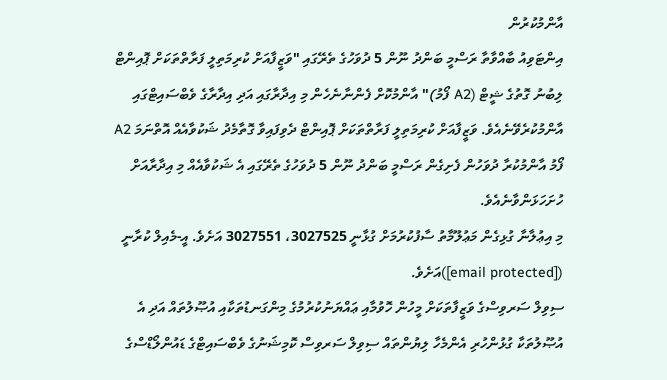އާންމުކުރުން
އިންޓަވިއު ބާއްވާތާ ރަސްމީ ބަންދު ނޫން 5 ދުވަހުގެ ތެރޭގައި "ވަޒީފާއަށް ކުރިމަތިލީ ފަރާތްތަކަށް ޕޮއިންޓް ލިބުނު ގޮތުގެ ޝީޓް (A2 ފޯމު)" އާންމުކޮށް ފެންނާނެހެން މި އިދާރާގައި އަދި އިދާރާގެ ވެބްސައިޓްގައި އާންމުކުރެވޭނެއެވެ. ވަޒީފާއަށް ކުރިމަތިލީ ފަރާތްތަކަށް ޕޮއިންޓް ދެވިފައިވާ ގޮތާމެދު ޝަކުވާއެއް އޮތްނަމަ A2 ފޯމު އާންމުކުރާ ދުވަހުން ފެށިގެން ރަސްމީ ބަންދު ނޫން 5 ދުވަހުގެ ތެރޭގައި އެ ޝަކުވާއެއް މި އިދާރާއަށް ހުށަހަޅަންވާނެއެވެ.
މި އިޢުލާނާ ގުޅިގެން މަޢުލޫމާތު ސާފުކުރުމަށް ގުޅާނީ 3027525، 3027551 އަށެވެ. އީ-މެއިލް ކުރާނީ ([email protected])އަށެވެ.
ސިވިލް ސަރވިސްގެ ވަޒީފާތަކަށް މީހުން ހޮވުމާއި ޢައްޔަނުކުރުމުގެ މިންގަނޑުތަކާއި އުޞޫލުތައް އަދި އެ އުޞޫލުތަކާ ގުޅުންހުރި އެންމެހާ ލިޔުންތައް ސިވިލް ސަރވިސް ކޮމިޝަނުގެ ވެބްސައިޓްގެ ޑައުންލޯޑްސްގެ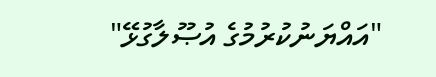"އައްޔަނުކުރުމުގެ އުޞޫލާގުޅޭ"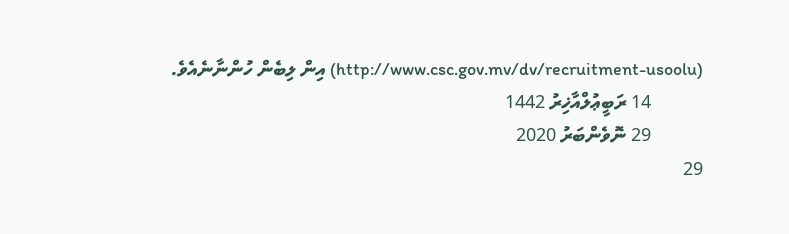(http://www.csc.gov.mv/dv/recruitment-usoolu) އިން ލިބެން ހުންނާނެއެވެ.
           14 ރަބީޢުލްއާޚިރު 1442
           29 ނޮވެންބަރު 2020
29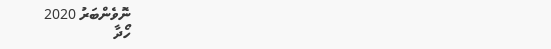ނޮވެންބަރު 2020
ހޯދާ